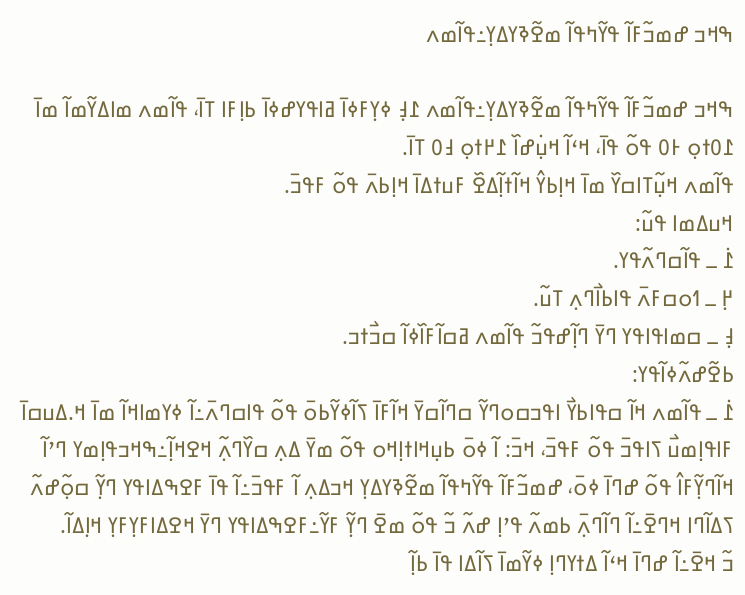ߒߞߏ ߝߘߏ߬ߓߊ߬ ߟߌ߬ߤߟߊ߬ ߘߐ߬ߢߌߡߌ߲߸ߟߊ߬ߘߍ

ߒߞߏ ߝߘߏ߬ߓߊ߬ ߟߌ߬ߤߟߊ߬ ߘߐ߬ߢߌߡߌ߲߸ߟߊ߬ߘߍ ߁߃߲ ߦߌ߲ߓߦߊ߫ ߥߊߟߌߝߦߊ߫ ߕߊ߲ߓߊ ߠߊ߫، ߟߊ߬ߘߍ ߘߊߡߌ߬ߘߊ߬ ߘߊ߫ ߁߀ߙߋ߲ ߅߀ ߟߋ߬ ߟߊ߫، ߞߵߊ߬ ߞߎ߲߭ߝߊ߰ ߁߂ߙߋ߲ ߃߀ ߠߊ߫.
ߟߊ߬ߘߍ ߞߎ߲߬ߠߊߛߌ߰ ߘߊ߫ ߞߊ߲ߕߌ߮ ߞߊ߬ߙߊ߲߬ߡߐ߰ ߓߎߙߡߊ߫ ߞߊ߲ߕߍ߫ ߟߋ߬ ߓߟߏ߫.
ߞߎߡߘߊ ߟߎ߬:
߁߭ ߺ ߟߊ߬ߛߣߍ߬ߟߌ.
߂߲ ߺ ߗߋߛߓߍ߫ ߟߊߕߊ߯ߣߍ߲ ߠߎ߬.
߃߲ ߺ ߛߘߊߟߊߟߌ ߣߌ߫ ߣߊ߲߬ߝߟߏ߬ ߟߊ߬ߘߍ ߥߛߊ߬ߓߊ߰ߦߊ߬ ߛߏ߯ߙߏ.
ߕߐ߬ߝߍ߬ߦߊ߬ߟߌ:
߁߭ ߺ ߟߊ߬ߘߍ ߞߊ߬ ߛߟߊߕߌ߯ ߊߟߏߛߋߣߌ߬ ߛߣߊ߬ߛߌ߫ ߞߊ߬ߓߊ߫ ߖߊ߬ߦߌ߬ߕߋ߫ ߟߋ߬ ߟߊߛߣߍ߫߸ߊ߬ ߦߌߘߊߞߊ߬ ߘߊ߫ ߞ.ߡߎߛߊ߫ ߓߊߟߊ߲ߘߎ߯ ߖߊߟߏ߫ ߟߋ߬ ߓߟߏ߫، ߞߏ߫: ߊ߬ ߦߋ߫ ߕߎ߲ߞߊߙߊ߲ߞߋ ߟߋ߬ ߘߌ߫ ߡߍ߲ ߛߌ߰ߣߍ߲߬ ߞߐߞߊ߲߬߸ߒߞߏߟߊ߲ߘߌ ߣߴߊ߬ ߞߊ߬ߣߌ߲߬ߓߊ߮ ߟߋ߬ ߝߣߊ߫ ߦߋ߫، ߝߘߏ߬ߓߊ߬ ߟߌ߬ߤߟߊ߬ ߘߐ߬ߢߌߡߌ߲ ߞߏߡߍ߲ ߊ߬ ߓߟߏ߫߸ߊ߬ ߟߊ߫ ߓߐߒߡߊߟߌ ߣߌ߲߬ ߛߋ߲߬ߝߍ߬ ߖߡߊ߬ߣߊ ߞߣߐ߫߸ߊ߬ ߣߊ߬ߣߍ߲߫ ߕߘߍ߬ ߟߴߊ߲ ߝߍ߬ ߏ߬ ߟߋ߬ ߘߐ߫ ߣߌ߲߬ ߓߌ߬߸ߓߐߒߡߊߟߌ ߣߌ߫ ߞߐߡߊߓߌ߲ߓߌ߲ ߞߊ߲ߡߊ߬.
ߏ߬ ߞߐ߫߸ߊ߬ ߝߣߊ߫ ߞߵߊ߬ ߡߙߌߣߊ߲ ߦߌ߬ߘߊ߫ ߖߊ߬ߡߊ ߟߊ߫ ߕߊ߲߬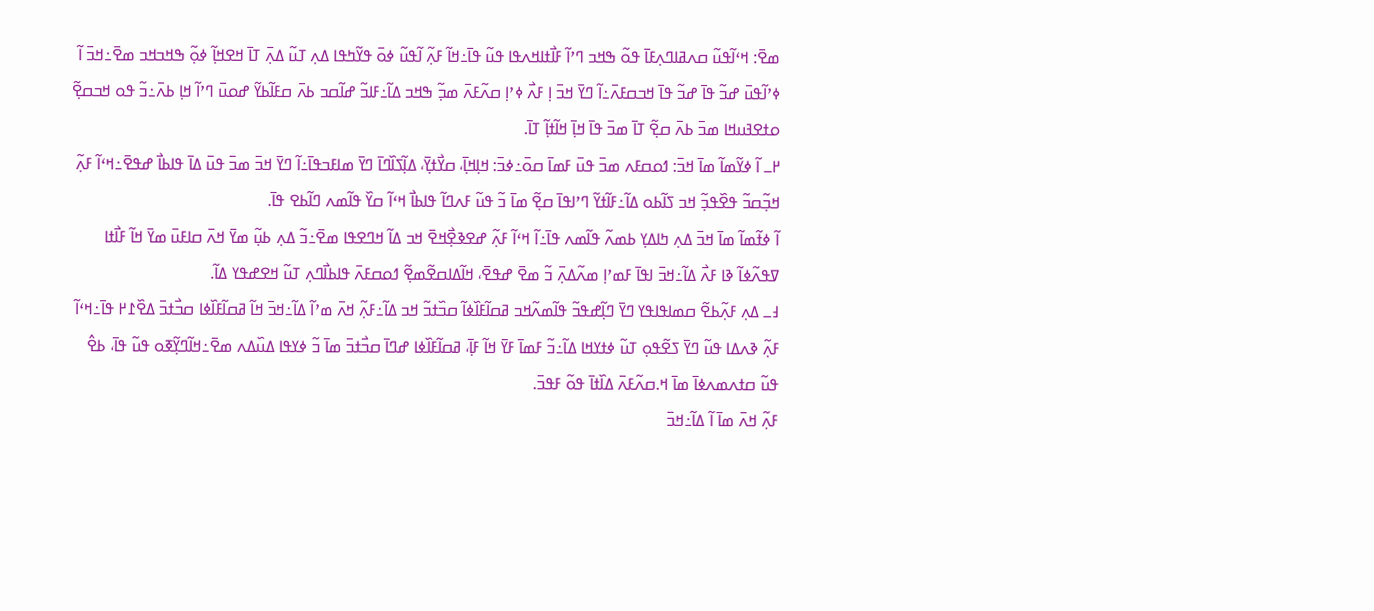ߘߐ߫: ߞߵߊ߬ߟߎ߬ ߛߍߥߊߣߍ߲ߓߊ߫ ߟߋ߬ ߒߞߏ ߣߴߊ߬ ߓߊ߯ߙߊߞߍߟߊ ߟߎ߬ ߟߊ߫߸ߞߊ߬ ߓߍ߲߬ ߊ߬ߟߎ߬ ߦߋ߫ ߟߌ߬ߤߟߊ ߡߍ߲ ߠߎ߬ ߡߍ߲߫ ߠߊ߫ ߞߐߞߊ߲߬ ߦߋ߲߬ ߒߞߏߞߏ ߘߐ߫߸ߞߏ߫ ߊ߬ ߦߴߊ߬ߟߎ߫ ߝߏ߬ ߟߊ߫ ߝߏ߬ ߟߊ߫ ߞߏߛߓߍ߫߸ߊ߬ ߣߌ߫ ߞߏ߫ ߊ߲ ߓߍ߯ ߦߴߊ߲ ߛߍ߬ߓߍ߫ ߘߏ߲߬ ߒߞߏ ߡߊ߬߸ߓߊߏ߬ ߝߊ߬ߛߏ ߕߍ߫ ߛߓߊ߬ߕߌ߬ ߝߋߎ߫ ߣߴߊ߬ ߞߊ߲ ߕߍ߫߸ߏ߬ ߟߋ ߞߏߛߐ߲߬ ߋߙߐߔߎߞߊ ߘߏ߫ ߕߍ߫ ߛߐ߲߬ ߠߊ߫ ߘߏ߫ ߟߊ߫ ߞߊ߲߫ ߞߊ߬ߙߊ߲߬ ߠߊ߫.
߂ߺ ߊ߬ ߦߌ߬ߘߊ߬ ߘߊ߫ ߞߏ߫: ߗߋߛߓߍ ߘߏ߫ ߟߎ߫ ߓߘߊ߫ ߛߋ߫߸ߦߏ߫: ߞߊ߲ߞߊ߲߫، ߛߌ߯ߙߌ߲߫، ߡߊ߲߬ߖߊ߰ߣߊ߫ ߣߌ߫ ߘߊߓߏߟߊ߫߸ߊ߬ ߣߌ߫ ߞߏ߫ ߘߏ߫ ߟߎ߫ ߡߊ߫ ߟߊߕߊ߯ ߝߟߐ߫߸ߞߵߊ߬ ߓߍ߲߬ ߞߏ߲߬ߛߏ߬ ߟߐ߰ߟߏ߲߬ ߞߏ ߖߊ߬ߕߋ ߡߊ߬߸ߓߊ߬ߙߌ߬ ߣߴߊߟߊ߫ ߛߐ߲߬ ߘߊ߫ ߏ߬ ߟߎ߬ ߓߍߣߊ߬ ߟߊߕߊ߯ ߞߵߊ߬ ߛߌ߰ ߟߊ߬ߘߍ ߣߊ߬ߕߐ ߟߊ߫.
ߊ߬ ߦߙ߬ߘߊ߬ ߘߊ߫ ߞߏ߫ ߡߍ߲ ߤߊߡߌ߲ ߕߘߍ߬ ߟߊ߬ߘߍ ߟߊ߫߸ߊ߬ ߞߵߊ߬ ߓߍ߲߬ ߝߐߢߐ߲߯ߞߐ߫ ߞߏ ߡߊ߬ ߞߣߐߟߊ ߘߐ߫߸ߏ߬ ߡߍ߲ ߕߎ߲߬ ߘߌ߫ ߞߍ߫ ߛߊߓߎ߫ ߘߌ߫ ߞߊ߬ ߓߊ߯ߙߊ ߜߟߍ߬ߦߊ߬ ߢߊ ߓߍ߯ ߡߊ߬߸ߞߏ߫ ߊߟߊ߫ ߓߘߴߊ߲ ߘߍ߬ߡߍ߲߫ ߏ߬ ߘߐ߫ ߝߟߐ߫، ߞߊ߬ߡߊߛߐ߬ߘߐ߲߬ ߗߋߛߓߍ߫ ߟߊߕߊ߯ߣߍ߲ ߠߎ߬ ߞߐߝߟߌ ߡߊ߬.
߃ߺ ߡߍ߲ ߓߍ߲߬ߕߐ߬ ߛߘߊߟߊߟߌ ߣߌ߫ ߣߊ߲߬ߝߟߏ߬ ߟߊ߬ߘߍ߬ߞߏ ߥߛߊ߬ߓߊ߰ߦߊ߬ ߛߏ߰ߙߏ߬ ߞߏ ߡߊ߬߸ߓߍ߲߬ ߞߍ߫ ߘߴߊ߬ ߡߊ߬߸ߞߏ߫ ߞߊ߬ ߥߛߊ߬ߓߊ߰ߦߊ ߛߏ߯ߙߏ߫ ߡߐ߰߁߂ ߟߊ߫߸ߞߵߊ߬ ߓߍ߲߬ ߢߍߡߊ ߟߎ߬ ߣߌ߫ ߖߐ߬ߟߋ߲ ߠߎ߬ ߦߙߌߞߊ ߡߊ߬߸ߏ߬ ߓߘߊ߫ ߓߌ߫ ߞߊ߬ ߓߊ߲߫، ߥߛߊ߬ߓߊ߰ߦߊ ߝߣߊ߫ ߛߏ߯ߙߏ߫ ߘߊ߫ ߏ߬ ߦߌߟߊ ߡߎ߰ߡߍ ߘߐ߫߸ߞߊ߬ߣߌ߲߬ߧߋ ߟߎ߬ ߟߊ߫، ߕߐ߮ ߟߎ߬ ߛߙߍߘߍߦߊ߫ ߘߊ߫ ߞ.ߛߍ߬ߓߍ߫ ߡߊ߰ߙߊ߫ ߟߋ߬ ߓߟߏ߫.
ߓߍ߲߬ ߞߍ߫ ߘߊ߫ ߊ߬ ߡߊ߬߸ߞߏ߫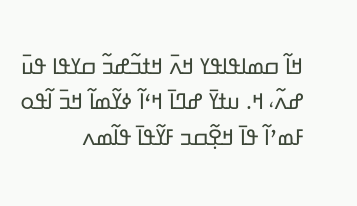ߞߊ߬ ߛߘߊߟߊߟߌ ߞߍ߫ ߞߙߏ߬ߝߏ߬ ߛߌߟߊ ߟߎ߫ ߝߍ߬، ߞ. ߎߙߌ߫ ߝߣߊ߫ ߞߵߊ߬ ߦߌ߬ߘߊ߬ ߞߏ߫ ߊ߬ߟߋ ߓߘߴߊ߬ ߟߊ߫ ߞߐ߲߬ߛߏ ߓߌ߬ߟߊ߫ ߟߊ߬ߘߍ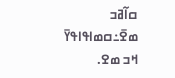ߛߊ߬ߥߏ ߘߐ߫߸ߛߘߊߟߊߟߌ߫ ߞߏ ߘߐ.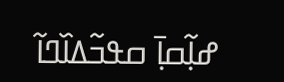ߝߊ߲߬ߛߊ߲߫ ߛߟߏ߬ߡߊ߰ߣߊ߬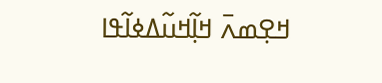ߞߐ߲ߘߍ߫ ߞߊ߲߬ߞߎ߬ߡߦߊ߬ߟߊ